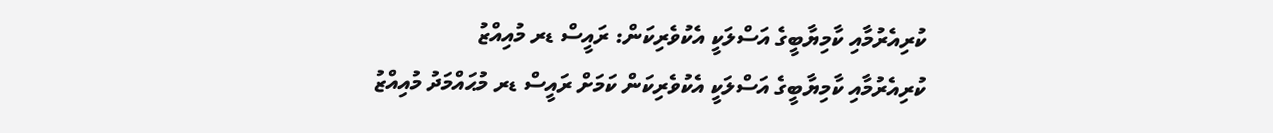ކުރިއެރުމާއި ކާމިޔާބީގެ އަސްލަކީ އެކުވެރިކަން: ރައީސް ޑރ މުއިއްޒު
ކުރިއެރުމާއި ކާމިޔާބީގެ އަސްލަކީ އެކުވެރިކަން ކަމަށް ރައީސް ޑރ މުޙައްމަދު މުއިއްޒު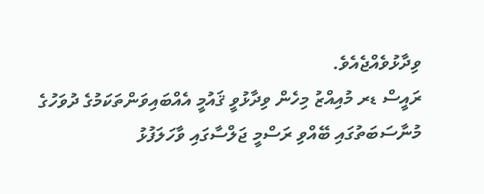ވިދާޅުވެއްޖެއެވެ.
ރައީސް ޑރ މުއިއްޒު މިހެން ވިދާޅުވީ ޤައުމީ އެއްބައިވަންތަކަމުގެ ދުވަހުގެ މުނާސަބަތުގައި ބޭއްވި ރަސްމީ ޖަލްސާގައި ވާހަލަފުޅު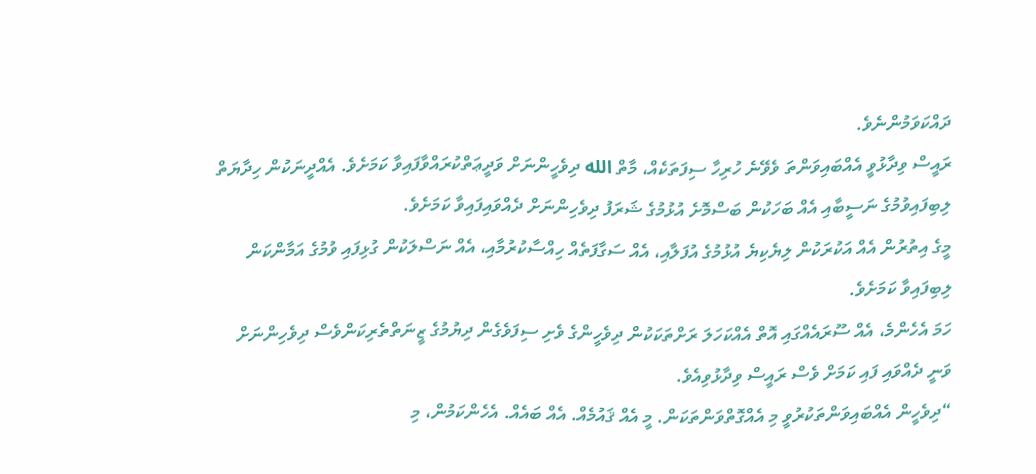ދައްކަވަމުންނެވެ.
ރައީސް ވިދާޅުވީ އެއްބައިވަންތަ ވެވޭނެ ހުރިހާ ސިފަތަކެއް، މާތް الله ދިވެހީންނަށް ވަދީޢަތްކުރައްވާފައިވާ ކަމަށެވެ. އެއްދީނަކުން ހިދާޔަތް ލިބިފައިވުމުގެ ނަސީބާއި އެއް ބަހަކުން ބަސްމޮށެ އުޅުމުގެ ޝަރަފު ދިވެހިންނަށް ދެއްވައިފައިވާ ކަމަށެވެ.
މީގެ އިތުރުން އެއް އަކުރަކުން ލިޔެކިޔެ އުޅުމުގެ އުފަލާއި، އެއް ސަގާފަތެއް ހިއްސާކުރުމާއި، އެއް ނަސްލަކުން ގުޅިފައި ވުމުގެ އަމާންކަން ލިބިފައިވާ ކަމަށެވެ.
ހަމަ އެހެންމެ، އެއް ސޫރައެއްގައި އޮތް އެއްކަހަލަ ރަށްތަކަކުން ދިވެހީންގެ ވެށި ސިފަވެގެން ދިޔުމުގެ ޒީނަތްތެރިކަންވެސް ދިވެހިންނަށް ވަނީ ދެއްވައި ފައި ކަމަށް ވެސް ރައީސް ވިދާޅުވިއެވެ.
“ދިވެހީން އެއްބައިވަންތަކުރުވީ މި އެއްގޮތްވަންތަކަން. މީ އެއް ޤައުމެއް. އެއް ބައެއް. އެހެންކަމުން، މި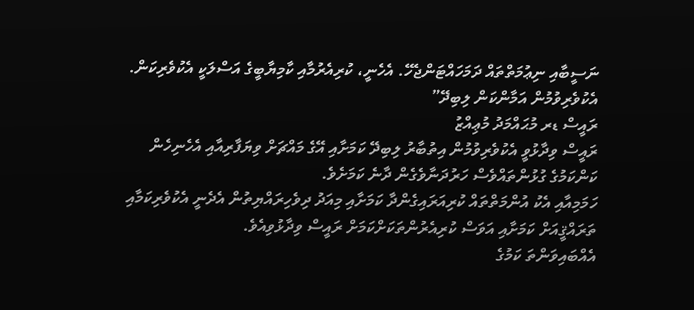ނަސީބާއި ނިޢުމަތްތައް ދަމަހައްޓަންޖެހޭ. އެހެނީ، ކުރިއެރުމާއި ކާމިޔާބީގެ އަސްލަކީ އެކުވެރިކަން. އެކުވެރިވުމުން އަމާންކަން ލިބިދޭ”
ރައީސް ޑރ މުޙައްމަދު މުޢިއްޒު
ރައީސް ވިދާޅުވީ އެކުވެރިވުމުން އިތުބާރު ލިބިދޭ ކަމަށާއި އޭގެ މައްޗަށް ވިޔަފާރިއާއި އެހެނިހެން ކަންކަމުގެ ގުޅުންތައްވެސް ހަރުދަނާވެގެން ދާނެ ކަމަށެވެ.
ހަމަމިއާއި އެކު އުންމަތްތައް ކުރިއަރައިގެންދާ ކަމަށާއި މިއަދު ދިވެހިރައްޔިތުން އެދެނީ އެކުވެރިކަމާއި ތަރައްޤީއަށް ކަމަށާއި އަވަސް ކުރިއެރުންތަކަށްކަމަށް ރައީސް ވިދާޅުވިއެވެ.
އެއްބައިވަންތަ ކަމުގެ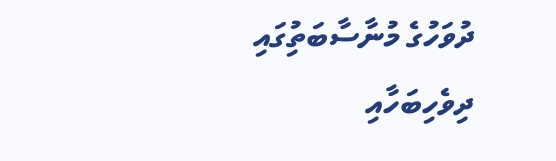ދުވަހުގެ މުނާސާބަތުިގައި ދިވެހިބަހާއި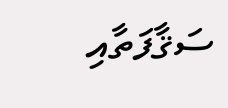ސަޤާފަތާއި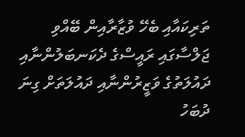ތަރިކައާއި ބެހޭ ވުޒާރާއިން ބޭއްވި ޖަލްސާގައި ރައީސްގެ ދެކަނބަލުންނާއި ދައުލަތުގެ ވަޒީރުންނާއި ދައުލަތަށް ގިނަ ދުބަހު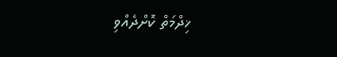ޚިދްމަތް ކޮށްދެއްވި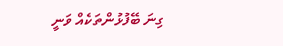ގިނަ ބޭފުޅުންތަކެއް ވަނީ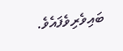ބައިވެރިވެފައެވެ.